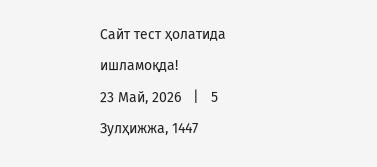Сайт тест ҳолатида ишламоқда!
23 Май, 2026   |   5 Зулҳижжа, 1447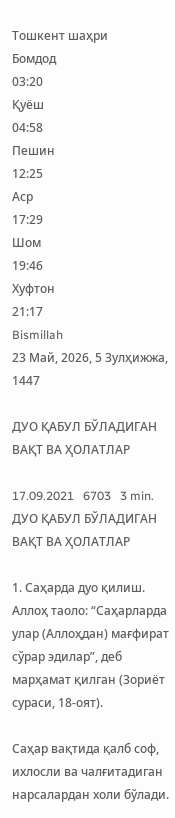Тошкент шаҳри
Бомдод
03:20
Қуёш
04:58
Пешин
12:25
Аср
17:29
Шом
19:46
Хуфтон
21:17
Bismillah
23 Май, 2026, 5 Зулҳижжа, 1447

ДУО ҚАБУЛ БЎЛАДИГАН ВАҚТ ВА ҲОЛАТЛАР

17.09.2021   6703   3 min.
ДУО ҚАБУЛ БЎЛАДИГАН ВАҚТ ВА ҲОЛАТЛАР

1. Саҳарда дуо қилиш. Аллоҳ таоло: “Саҳарларда улар (Аллоҳдан) мағфират сўрар эдилар”, деб марҳамат қилган (Зориёт сураси, 18-оят).

Саҳар вақтида қалб соф, ихлосли ва чалғитадиган нарсалардан холи бўлади.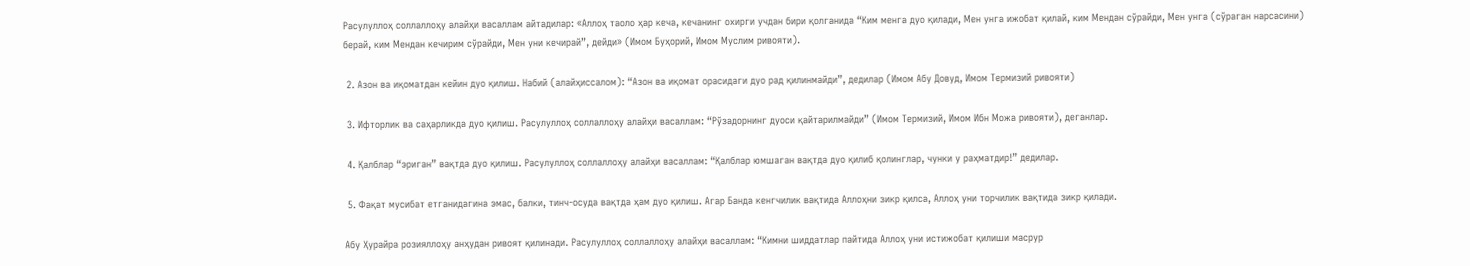Расулуллоҳ соллаллоҳу алайҳи васаллам айтадилар: «Аллоҳ таоло ҳар кеча, кечанинг охирги учдан бири қолганида “Ким менга дуо қилади, Мен унга ижобат қилай, ким Мендан сўрайди, Мен унга (сўраган нарсасини) берай, ким Мендан кечирим сўрайди, Мен уни кечирай”, дейди» (Имом Буҳорий, Имом Муслим ривояти).

 2. Азон ва иқоматдан кейин дуо қилиш. Набий (алайҳиссалом): “Азон ва иқомат орасидаги дуо рад қилинмайди”, дедилар (Имом Абу Довуд, Имом Термизий ривояти)

 3. Ифторлик ва саҳарликда дуо қилиш. Расулуллоҳ соллаллоҳу алайҳи васаллам: “Рўзадорнинг дуоси қайтарилмайди” (Имом Термизий, Имом Ибн Можа ривояти), деганлар.

 4. Қалблар “эриган” вақтда дуо қилиш. Расулуллоҳ соллаллоҳу алайҳи васаллам: “Қалблар юмшаган вақтда дуо қилиб қолинглар, чунки у раҳматдир!” дедилар.

 5. Фақат мусибат етганидагина эмас, балки, тинч-осуда вақтда ҳам дуо қилиш. Агар Банда кенгчилик вақтида Аллоҳни зикр қилса, Аллоҳ уни торчилик вақтида зикр қилади.

Абу Ҳурайра розияллоҳу анҳудан ривоят қилинади. Расулуллоҳ соллаллоҳу алайҳи васаллам: “Кимни шиддатлар пайтида Аллоҳ уни истижобат қилиши масрур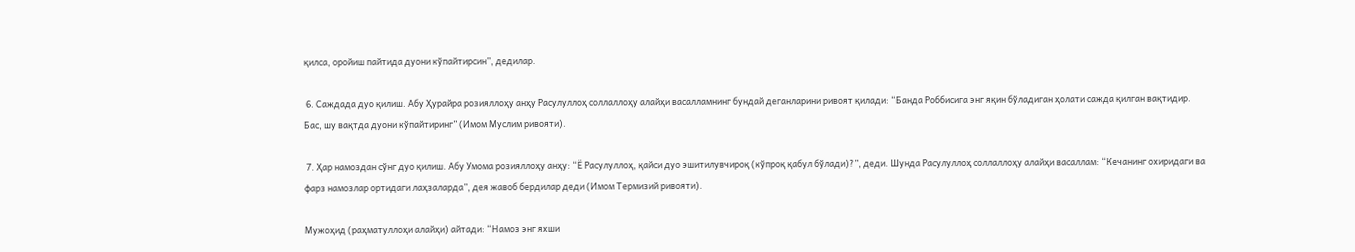қилса, оройиш пайтида дуони кўпайтирсин”, дедилар.

 6. Саждада дуо қилиш. Абу Ҳурайра розияллоҳу анҳу Расулуллоҳ соллаллоҳу алайҳи васалламнинг бундай деганларини ривоят қилади: “Банда Роббисига энг яқин бўладиган ҳолати сажда қилган вақтидир. Бас, шу вақтда дуони кўпайтиринг” (Имом Муслим ривояти).

 7. Ҳар намоздан сўнг дуо қилиш. Абу Умома розияллоҳу анҳу: “Ё Расулуллоҳ, қайси дуо эшитилувчироқ (кўпроқ қабул бўлади)?”, деди. Шунда Расулуллоҳ соллаллоҳу алайҳи васаллам: “Кечанинг охиридаги ва фарз намозлар ортидаги лаҳзаларда”, дея жавоб бердилар деди (Имом Термизий ривояти).

Мужоҳид (раҳматуллоҳи алайҳи) айтади: “Намоз энг яхши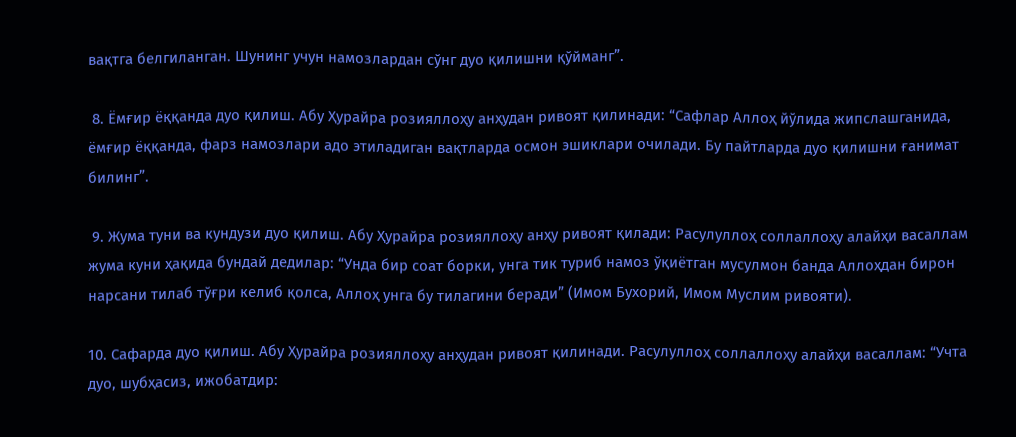вақтга белгиланган. Шунинг учун намозлардан сўнг дуо қилишни қўйманг”.

 8. Ёмғир ёққанда дуо қилиш. Абу Ҳурайра розияллоҳу анҳудан ривоят қилинади: “Сафлар Аллоҳ йўлида жипслашганида, ёмғир ёққанда, фарз намозлари адо этиладиган вақтларда осмон эшиклари очилади. Бу пайтларда дуо қилишни ғанимат билинг”.

 9. Жума туни ва кундузи дуо қилиш. Абу Ҳурайра розияллоҳу анҳу ривоят қилади: Расулуллоҳ соллаллоҳу алайҳи васаллам жума куни ҳақида бундай дедилар: “Унда бир соат борки, унга тик туриб намоз ўқиётган мусулмон банда Аллоҳдан бирон нарсани тилаб тўғри келиб қолса, Аллоҳ унга бу тилагини беради” (Имом Бухорий, Имом Муслим ривояти).

10. Сафарда дуо қилиш. Абу Ҳурайра розияллоҳу анҳудан ривоят қилинади. Расулуллоҳ соллаллоҳу алайҳи васаллам: “Учта дуо, шубҳасиз, ижобатдир: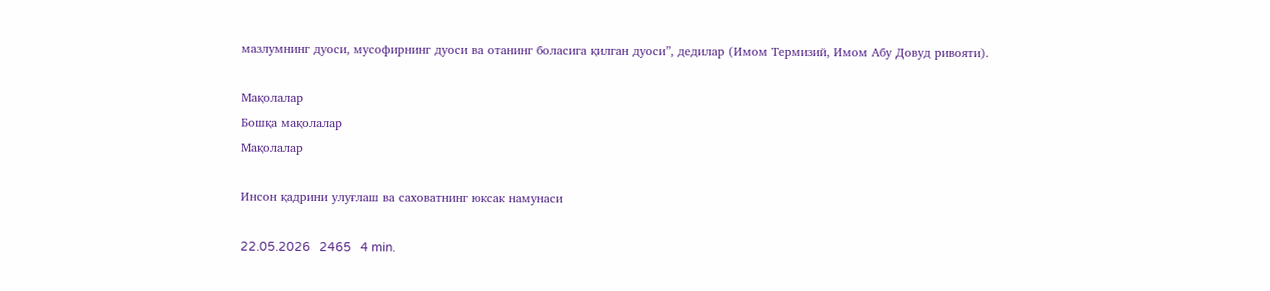мазлумнинг дуоси, мусофирнинг дуоси ва отанинг боласига қилган дуоси”, дедилар (Имом Термизий, Имом Абу Довуд ривояти).

Мақолалар
Бошқа мақолалар
Мақолалар

Инсон қадрини улуғлаш ва саховатнинг юксак намунаси

22.05.2026   2465   4 min.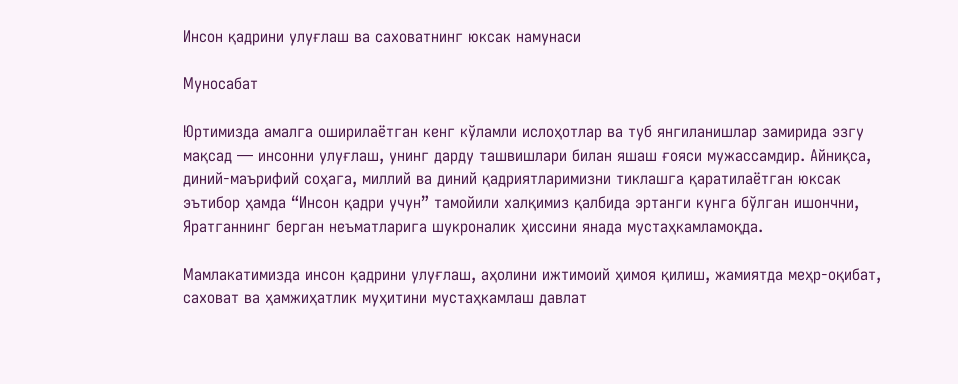Инсон қадрини улуғлаш ва саховатнинг юксак намунаси

Муносабат

Юртимизда амалга оширилаётган кенг кўламли ислоҳотлар ва туб янгиланишлар замирида эзгу мақсад — инсонни улуғлаш, унинг дарду ташвишлари билан яшаш ғояси мужассамдир. Айниқса, диний-маърифий соҳага, миллий ва диний қадриятларимизни тиклашга қаратилаётган юксак эътибор ҳамда “Инсон қадри учун” тамойили халқимиз қалбида эртанги кунга бўлган ишончни, Яратганнинг берган неъматларига шукроналик ҳиссини янада мустаҳкамламоқда.

Мамлакатимизда инсон қадрини улуғлаш, аҳолини ижтимоий ҳимоя қилиш, жамиятда меҳр-оқибат, саховат ва ҳамжиҳатлик муҳитини мустаҳкамлаш давлат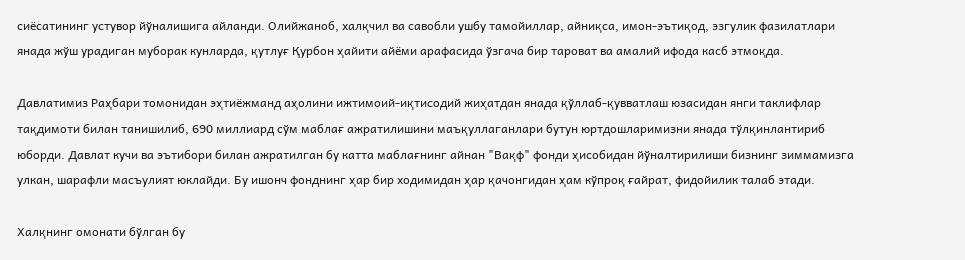сиёсатининг устувор йўналишига айланди. Олийжаноб, халқчил ва савобли ушбу тамойиллар, айниқса, имон-эътиқод, эзгулик фазилатлари янада жўш урадиган муборак кунларда, қутлуғ Қурбон ҳайити айёми арафасида ўзгача бир тароват ва амалий ифода касб этмоқда.

Давлатимиз Раҳбари томонидан эҳтиёжманд аҳолини ижтимоий-иқтисодий жиҳатдан янада қўллаб-қувватлаш юзасидан янги таклифлар тақдимоти билан танишилиб, 690 миллиард сўм маблағ ажратилишини маъқуллаганлари бутун юртдошларимизни янада тўлқинлантириб юборди. Давлат кучи ва эътибори билан ажратилган бу катта маблағнинг айнан "Вақф" фонди ҳисобидан йўналтирилиши бизнинг зиммамизга улкан, шарафли масъулият юклайди. Бу ишонч фонднинг ҳар бир ходимидан ҳар қачонгидан ҳам кўпроқ ғайрат, фидойилик талаб этади.

Халқнинг омонати бўлган бу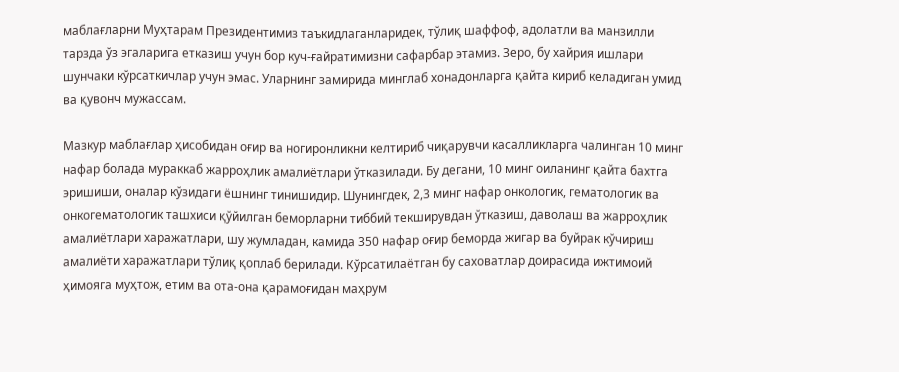маблағларни Муҳтарам Президентимиз таъкидлаганларидек, тўлиқ шаффоф, адолатли ва манзилли тарзда ўз эгаларига етказиш учун бор куч-ғайратимизни сафарбар этамиз. Зеро, бу хайрия ишлари шунчаки кўрсаткичлар учун эмас. Уларнинг замирида минглаб хонадонларга қайта кириб келадиган умид ва қувонч мужассам.

Мазкур маблағлар ҳисобидан оғир ва ногиронликни келтириб чиқарувчи касалликларга чалинган 10 минг нафар болада мураккаб жарроҳлик амалиётлари ўтказилади. Бу дегани, 10 минг оиланинг қайта бахтга эришиши, оналар кўзидаги ёшнинг тинишидир. Шунингдек, 2,3 минг нафар онкологик, гематологик ва онкогематологик ташхиси қўйилган беморларни тиббий текширувдан ўтказиш, даволаш ва жарроҳлик амалиётлари харажатлари, шу жумладан, камида 350 нафар оғир беморда жигар ва буйрак кўчириш амалиёти харажатлари тўлиқ қоплаб берилади. Кўрсатилаётган бу саховатлар доирасида ижтимоий ҳимояга муҳтож, етим ва ота-она қарамоғидан маҳрум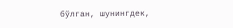бўлган, шунингдек,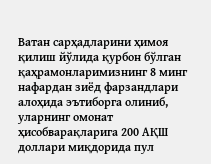Ватан сарҳадларини ҳимоя қилиш йўлида қурбон бўлган қаҳрамонларимизнинг 8 минг нафардан зиёд фарзандлари алоҳида эътиборга олиниб, уларнинг омонат ҳисобварақларига 200 АҚШ доллари миқдорида пул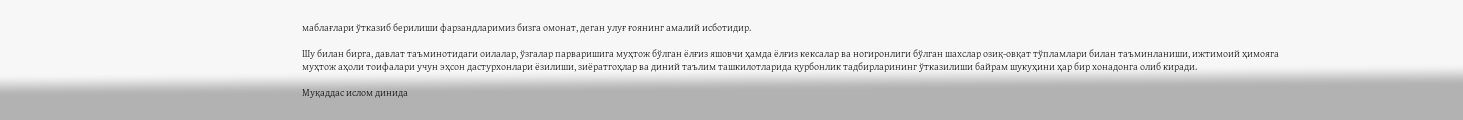маблағлари ўтказиб берилиши фарзандларимиз бизга омонат, деган улуғ ғоянинг амалий исботидир.

Шу билан бирга, давлат таъминотидаги оилалар, ўзгалар парваришига муҳтож бўлган ёлғиз яшовчи ҳамда ёлғиз кексалар ва ногиронлиги бўлган шахслар озиқ-овқат тўпламлари билан таъминланиши, ижтимоий ҳимояга муҳтож аҳоли тоифалари учун эҳсон дастурхонлари ёзилиши, зиёратгоҳлар ва диний таълим ташкилотларида қурбонлик тадбирларининг ўтказилиши байрам шукуҳини ҳар бир хонадонга олиб киради.

Муқаддас ислом динида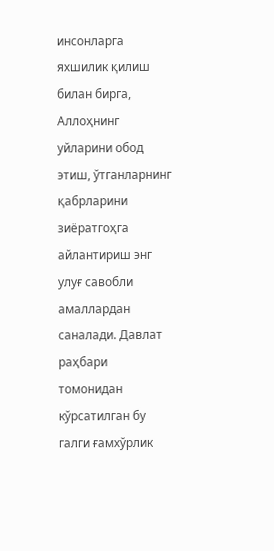инсонларга яхшилик қилиш билан бирга, Аллоҳнинг уйларини обод этиш, ўтганларнинг қабрларини зиёратгоҳга айлантириш энг улуғ савобли амаллардан саналади. Давлат раҳбари томонидан кўрсатилган бу галги ғамхўрлик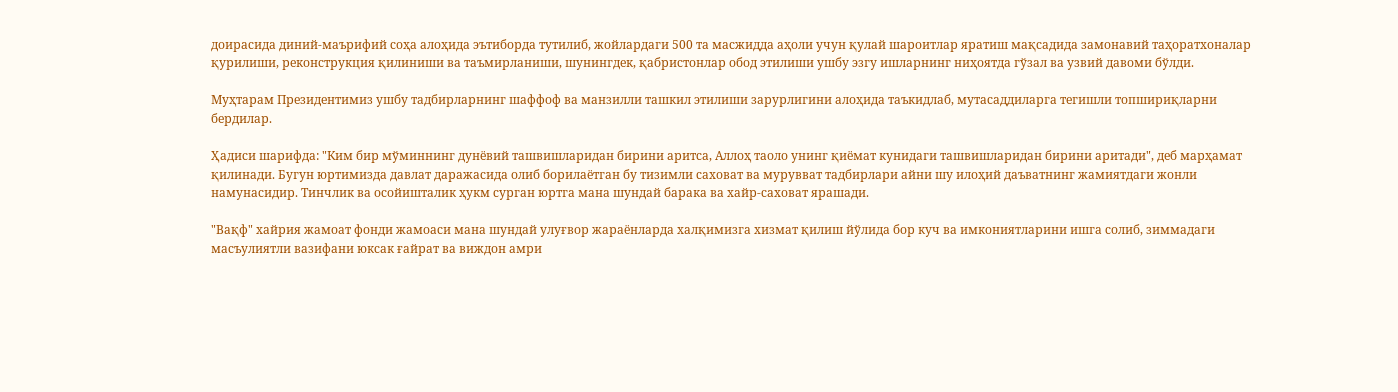доирасида диний-маърифий соҳа алоҳида эътиборда тутилиб, жойлардаги 500 та масжидда аҳоли учун қулай шароитлар яратиш мақсадида замонавий таҳоратхоналар қурилиши, реконструкция қилиниши ва таъмирланиши, шунингдек, қабристонлар обод этилиши ушбу эзгу ишларнинг ниҳоятда гўзал ва узвий давоми бўлди.

Муҳтарам Президентимиз ушбу тадбирларнинг шаффоф ва манзилли ташкил этилиши зарурлигини алоҳида таъкидлаб, мутасаддиларга тегишли топшириқларни бердилар.

Ҳадиси шарифда: "Ким бир мўминнинг дунёвий ташвишларидан бирини аритса, Аллоҳ таоло унинг қиёмат кунидаги ташвишларидан бирини аритади", деб марҳамат қилинади. Бугун юртимизда давлат даражасида олиб борилаётган бу тизимли саховат ва мурувват тадбирлари айни шу илоҳий даъватнинг жамиятдаги жонли намунасидир. Тинчлик ва осойишталик ҳукм сурган юртга мана шундай барака ва хайр-саховат ярашади.

"Вақф" хайрия жамоат фонди жамоаси мана шундай улуғвор жараёнларда халқимизга хизмат қилиш йўлида бор куч ва имкониятларини ишга солиб, зиммадаги масъулиятли вазифани юксак ғайрат ва виждон амри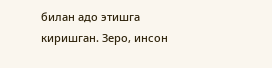билан адо этишга киришган. Зеро, инсон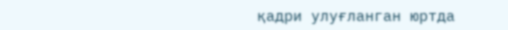қадри улуғланган юртда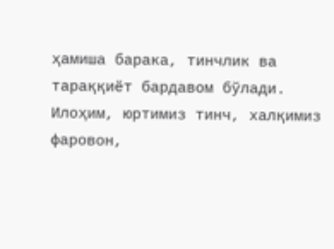ҳамиша барака, тинчлик ва тараққиёт бардавом бўлади. Илоҳим, юртимиз тинч, халқимиз фаровон,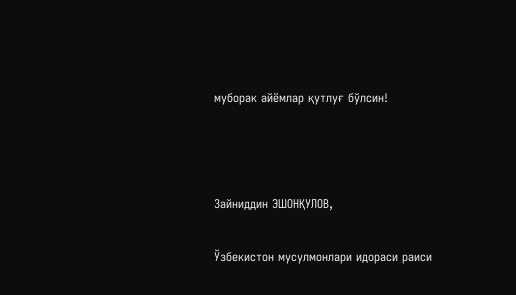муборак айёмлар қутлуғ бўлсин!



Зайниддин ЭШОНҚУЛОВ,

Ўзбекистон мусулмонлари идораси раиси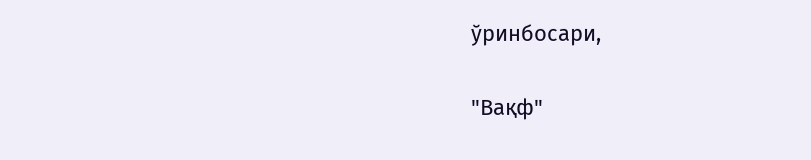ўринбосари,

"Вақф"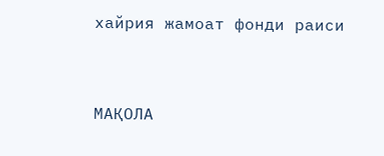хайрия жамоат фонди раиси



МАҚОЛА